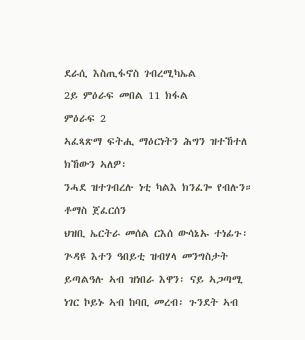ደራሲ እስጢፋኖስ ገብረሚካኤል
2ይ ምዕራፍ መበል 11 ክፋል
ምዕራፍ 2
ኣፈጻጽማ ፍትሒ ማዕርነትን ሕግን ዝተኸተለ ክኸውን ኣለዎ፡
ንሓደ ዝተገብረሉ ነቲ ካልእ ክንፈጐ የብሉን።
ቶማስ ጀፈርሰን
ህዝቢ ኤርትራ መሰል ርእሰ ውሳኔኡ ተነፊጉ፡ ጕዳዩ እተን ዓበይቲ ዝብሃላ መንግስታት ይጣልዓሉ ኣብ ዝነበራ እዋን፡ ናይ ኣጋጣሚ ነገር ኮይኑ ኣብ ከባቢ መረብ፡ ጉንደት ኣብ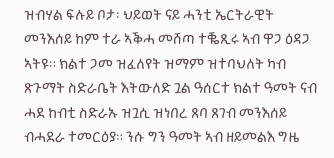ዝብሃል ፍሉይ ቦታ፡ ህይወት ናይ ሓንቲ ኤርትራዊት መንእሰይ ከም ተራ ኣቕሓ መሸጣ ተቘጺሩ ኣብ ዋጋ ዕዳጋ ኣትዩ። ክልተ ጋመ ዝፈለየት ዝማም ዝተባህለት ካብ ጽጉማት ስድራቤት እትውለድ ጓል ዓሰርተ ክልተ ዓመት ናብ ሓደ ከብቲ ስድራኡ ዝጓሲ ዝነበረ ጸባ ጸገብ መንእሰይ ብሓደራ ተመርዕያ። ንሱ ግን ዓመት ኣብ ዘይመልእ ግዜ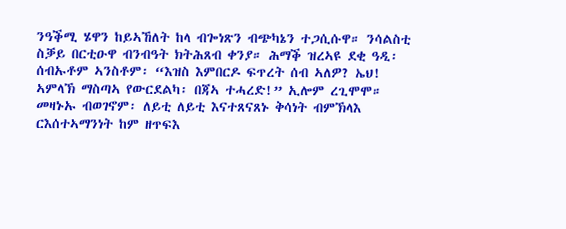ንዓቕሚ ሄዋን ከይኣኸለት ከላ ብጐነጽን ብጭካኔን ተጋሲሱዋ። ንሳልስቲ ስቓይ በርቲዑዋ ብንብዓት ክትሕጸብ ቀንያ። ሕማቕ ዝረኣዩ ደቂ ዓዲ፡ ሰብኡቶም ኣንስቶም፡ “እዝስ እምበርዶ ፍጥረት ሰብ ኣለዎ? ኤህ! ኣምላኽ ማስጣኣ የውርደልካ፡ በጃኣ ተሓረድ!” ኢሎም ረጊሞሞ። መዛኑኡ ብወገኖም፡ ለይቲ ለይቲ እናተጸናጸኑ ቅሳነት ብምኽላእ ርእሰተኣማንነት ከም ዘጥፍእ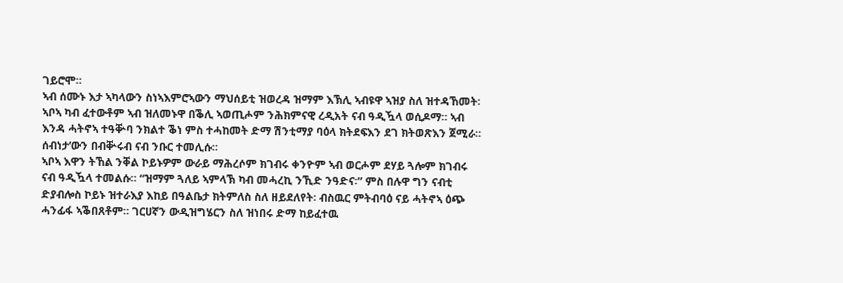ገይሮሞ።
ኣብ ሰሙኑ እታ ኣካላውን ስነኣእምሮኣውን ማህሰይቲ ዝወረዳ ዝማም እኽሊ ኣብዩዋ ኣዝያ ስለ ዝተዳኸመት፡ ኣቦኣ ካብ ፈተውቶም ኣብ ዝለመኑዋ በቕሊ ኣወጢሖም ንሕክምናዊ ረዲአት ናብ ዓዲዃላ ወሲዶማ። ኣብ እንዳ ሓትኖኣ ተዓቝባ ንክልተ ቕነ ምስ ተሓከመት ድማ ሽንቲማያ ባዕላ ክትደፍእን ደገ ክትወጽእን ጀሚራ። ሰብነታ’ውን በብቝሩብ ናብ ንቡር ተመሊሱ።
ኣቦኣ እዋን ትኸል ንቐል ኮይኑዎም ውራይ ማሕረሶም ክገብሩ ቀንዮም ኣብ ወርሖም ደሃይ ጓሎም ክገብሩ ናብ ዓዲዃላ ተመልሱ። “ዝማም ጓለይ ኣምላኽ ካብ መሓረኪ ንኺድ ንዓድና፡” ምስ በሉዋ ግን ናብቲ ድያብሎስ ኮይኑ ዝተራእያ እከይ በዓልቤታ ክትምለስ ስለ ዘይደለየት፡ ብስዉር ምትብባዕ ናይ ሓትኖኣ ዕጭ ሓንፊፋ ኣቕበጸቶም። ገርሀኛን ውዲዝግሄርን ስለ ዝነበሩ ድማ ከይፈተዉ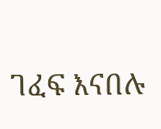ገፈፍ እናበሉ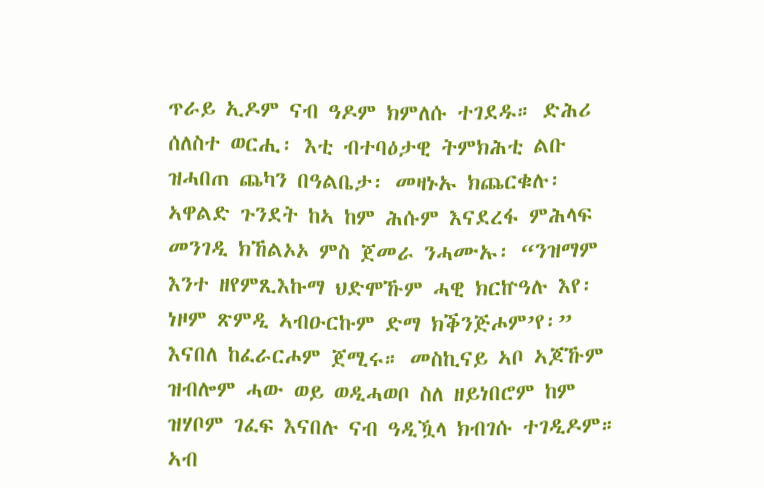ጥራይ ኢዶም ናብ ዓዶም ክምለሱ ተገደዱ። ድሕሪ ሰለስተ ወርሒ፡ እቲ ብተባዕታዊ ትምክሕቲ ልቡ ዝሓበጠ ጨካን በዓልቤታ፡ መዛኑኡ ክጨርቁሉ፡ ኣዋልድ ጉንደት ከኣ ከም ሕሱም እናደረፋ ምሕላፍ መንገዲ ክኸልኦኦ ምስ ጀመራ ንሓሙኡ፡ “ንዝማም እንተ ዘየምጺእኩማ ህድሞኹም ሓዊ ክርኵዓሉ እየ፡ ነዞም ጽምዲ ኣብዑርኩም ድማ ክቕንጅሖም’የ፡” እናበለ ከፈራርሖም ጀሚሩ። መስኪናይ ኣቦ ኣጆኹም ዝብሎም ሓው ወይ ወዲሓወቦ ስለ ዘይነበሮም ከም ዝሃቦም ገፈፍ እናበሉ ናብ ዓዲዃላ ክብገሱ ተገዲዶም። ኣብ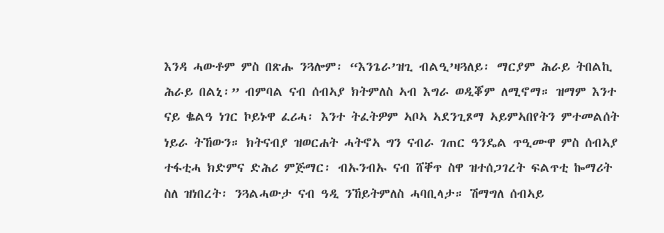እንዳ ሓውቶም ምስ በጽሑ ንጓሎም፡ “እንጌራ’ዝጊ ብልዒ’ዛጓለይ፡ ማርያም ሕራይ ትበልኪ ሕራይ በልኒ፡” ብምባል ናብ ሰብኣያ ክትምለስ ኣብ እግራ ወዲቖም ለሚኖማ። ዝማም እንተ ናይ ቈልዓ ነገር ኮይኑዋ ፈሪሓ፡ እንተ ትፈትዎም ኣቦኣ ኣደንጊጾማ ኣይምኣበየትን ምተመልሰት ነይራ ትኸውን። ክትናብያ ዝወርሐት ሓትኖኣ ግን ናብራ ገጠር ዓንዴል ጥዒሙዋ ምስ ሰብኣያ ተፋቲሓ ክድምና ድሕሪ ምጅማር፡ ብኡንብኡ ናብ ሸቐጥ ስዋ ዝተሰጋገረት ፍልጥቲ ኰማሪት ስለ ዝነበረት፡ ንጓልሓውታ ናብ ዓዲ ንኸይትምለስ ሓባቢላታ። ሽማግለ ሰብኣይ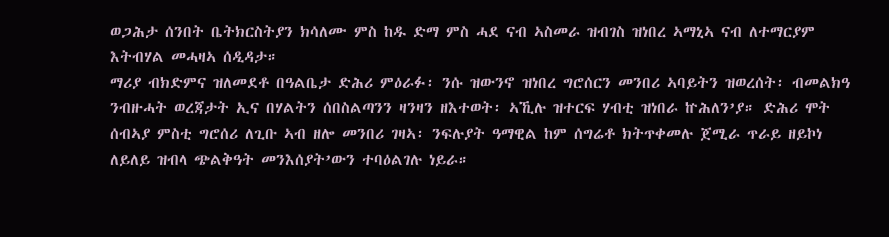ወጋሕታ ሰንበት ቤትክርስትያን ክሳለሙ ምስ ከዱ ድማ ምስ ሓደ ናብ ኣስመራ ዝብገስ ዝነበረ ኣማኒኣ ናብ ለተማርያም እትብሃል መሓዛኣ ሰዲዳታ።
ማሪያ ብክድምና ዝለመደቶ በዓልቤታ ድሕሪ ምዕራፉ፡ ንሱ ዝውንኖ ዝነበረ ግሮሰርን መንበሪ ኣባይትን ዝወረሰት፡ ብመልክዓ ንብዙሓት ወረጃታት ኢና በሃልትን ሰበስልጣንን ዛንዛን ዘእተወት፡ ኣኺሉ ዝተርፍ ሃብቲ ዝነበራ ኵሕለን’ያ። ድሕሪ ሞት ሰብኣያ ምስቲ ግሮሰሪ ለጊቡ ኣብ ዘሎ መንበሪ ገዛኣ፡ ንፍሉያት ዓማዊል ከም ሰግሬቶ ክትጥቀመሉ ጀሚራ ጥራይ ዘይኮነ ለይለይ ዝብላ ጭልቅዓት መንእሰያት’ውን ተባዕልገሉ ነይራ።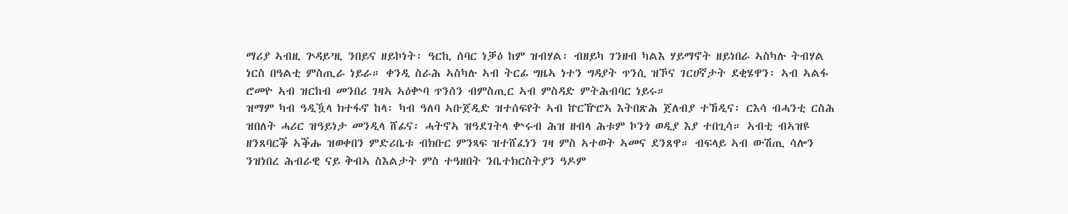ማሪያ ኣብዚ ጕዳይ’ዚ ንበይና ዘይኮነት፡ ዓርኪ ሰባር ነቓዕ ከም ዝብሃል፡ ብዘይካ ገንዘብ ካልእ ሃይማኖት ዘይነበራ ኣስካሉ ትብሃል ነርስ በዓልቲ ምስጢራ ነይራ። ቀንዲ ስራሕ ኣስካሉ ኣብ ትርፊ ግዜኣ ነተን ግዳያት ጥንሲ ዝኾና ገርሀኛታት ደቂሄዋን፡ ኣብ ኣልፋ ሮመዮ ኣብ ዝርከብ መንበሪ ገዛኣ ኣዕቍባ ጥንሰን ብምስጢር ኣብ ምስዳድ ምትሕብባር ነይሩ።
ዝማም ካብ ዓዲዃላ ክተፋኖ ከላ፡ ካብ ዓለባ ኣቡጀዲድ ዝተሰፍየት ኣብ ኵርዅሮኣ እትበጽሕ ጀለብያ ተኸዲና፡ ርእሳ ብሓንቲ ርስሕ ዝበለት ሓሪር ዝዓይነታ መንዲላ ሸፊና፡ ሓትኖኣ ዝዓደገትላ ቍሩብ ሕዝ ዘብላ ሕቱም ኮንጎ ወዲያ እያ ተበጊሳ። ኣብቲ ብኣዝዩ ዘንጸባርቕ ኣቕሑ ዝወቀበን ምድሪቤቱ ብክቡር ምንጻፍ ዝተሸፈነን ገዛ ምስ ኣተወት ኣመና ደንጸዋ። ብፍላይ ኣብ ውሽጢ ሳሎን ንዝነበረ ሕብራዊ ናይ ቅብኣ ስእልታት ምስ ተዓዘበት ንቤተክርስትያን ዓዶም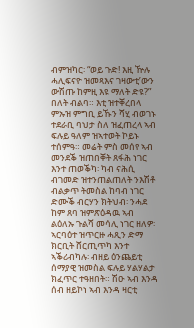ብምዝካር፡ “ወይ ጉድ! እዚ ዅሉ ሓሊፍናዮ ዝመጻእና ገዛውቲ’ውን ውሽጡ ከምዚ እዩ ማለት ድዩ?” በለት ብልባ። እቲ ዝተቐረበላ ምኡዝ ምግቢ ይኹን ሻሂ ብወገኑ ተደራቢ ባህታ ስለ ዝፈጠረላ ኣብ ፍሉይ ዓለም ዝኣተወት ኮይኑ ተሰምዓ። መሬት ምስ መሰየ ኣብ መንደቕ ዝጠበቐት ጸፋሕ ነገር እንተ ጠወቕካ፡ ካብ ናሕሲ ብገመድ ዝተንጠልጠለት ንእሽቶ ብልቃጥ ትመስል ከባብ ነገር ድሙቕ ብርሃን ክትህብ፡ ንሓደ ከም ጸባ ዝምጽዕዳዉ ኣብ ልዕለኡ ጉልሻ መሳሊ ነገር ዘለዎ፡ ኣርባዕተ ዝጥርዙ ሓጺን ድማ ክርቢት ሸርጢጥካ እንተ ኣቕሪብካሉ፡ ብዘይ ዕንጨይቲ ሰማያዊ ዝመስል ፍሉይ ሃልሃልታ ክፈጥር ተዓዘበት። ሽዑ ኣብ እንዳ ሰብ ዘይኮነ ኣብ እንዳ ዛርቲ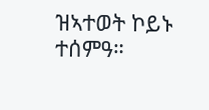ዝኣተወት ኮይኑ ተሰምዓ።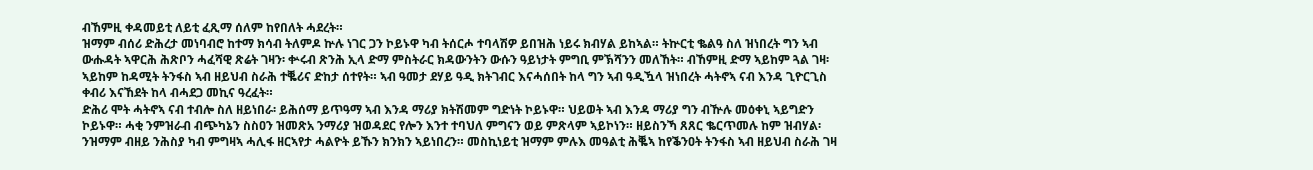ብኸምዚ ቀዳመይቲ ለይቲ ፈጺማ ሰለም ከየበለት ሓደረት።
ዝማም ብሰሪ ድሕረታ መነባብሮ ከተማ ክሳብ ትለምዶ ኵሉ ነገር ጋን ኮይኑዋ ካብ ትሰርሖ ተባላሽዎ ይበዝሕ ነይሩ ክብሃል ይከኣል። ትኵርቲ ቈልዓ ስለ ዝነበረት ግን ኣብ ውሑዳት ኣዋርሕ ሕጽቦን ሓፈሻዊ ጽሬት ገዛን፡ ቍሩብ ጽንሕ ኢላ ድማ ምስትራር ክዳውንትን ውሱን ዓይነታት ምግቢ ምኽሻንን መለኸት። ብኸምዚ ድማ ኣይከም ጓል ገዛ፡ ኣይከም ከዳሚት ትንፋስ ኣብ ዘይህብ ስራሕ ተቘሪና ድከታ ሰተየት። ኣብ ዓመታ ደሃይ ዓዲ ክትገብር እናሓሰበት ከላ ግን ኣብ ዓዲዃላ ዝነበረት ሓትኖኣ ናብ እንዳ ጊዮርጊስ ቀብሪ እናኸደት ከላ ብሓደጋ መኪና ዓረፈት።
ድሕሪ ሞት ሓትኖኣ ናብ ተብሎ ስለ ዘይነበራ፡ ይሕሰማ ይጥዓማ ኣብ እንዳ ማሪያ ክትሽመም ግድነት ኮይኑዋ። ህይወት ኣብ እንዳ ማሪያ ግን ብዅሉ መዕቀኒ ኣይግድን ኮይኑዋ። ሓቂ ንምዝራብ ብጭካኔን ስስዐን ዝመጽአ ንማሪያ ዝወዳደር የሎን እንተ ተባህለ ምግናን ወይ ምጽላም ኣይኮነን። ዘይስንኻ ጸጸር ቈርጥመሉ ከም ዝብሃል፡ ንዝማም ብዘይ ንሕስያ ካብ ምግዛኣ ሓሊፋ ዘርኣየታ ሓልዮት ይኹን ክንክን ኣይነበረን። መስኪነይቲ ዝማም ምሉእ መዓልቲ ሕቘኣ ከየቕንዐት ትንፋስ ኣብ ዘይህብ ስራሕ ገዛ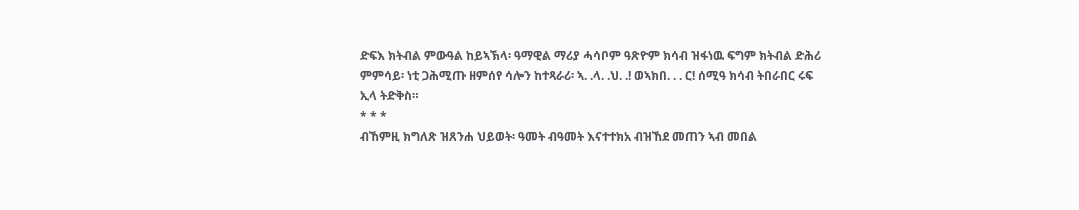ድፍእ ክትብል ምውዓል ከይኣኽላ፡ ዓማዊል ማሪያ ሓሳቦም ዓጽዮም ክሳብ ዝፋነዉ ፍግም ክትብል ድሕሪ ምምሳይ፡ ነቲ ጋሕሚጡ ዘምሰየ ሳሎን ከተጻራሪ፡ ኣ. .ላ. .ህ. .! ወኣክበ. . . ር! ሰሚዓ ክሳብ ትበራበር ሩፍ ኢላ ትድቅስ።
* * *
ብኸምዚ ክግለጽ ዝጸንሐ ህይወት፡ ዓመት ብዓመት እናተተክአ ብዝኸደ መጠን ኣብ መበል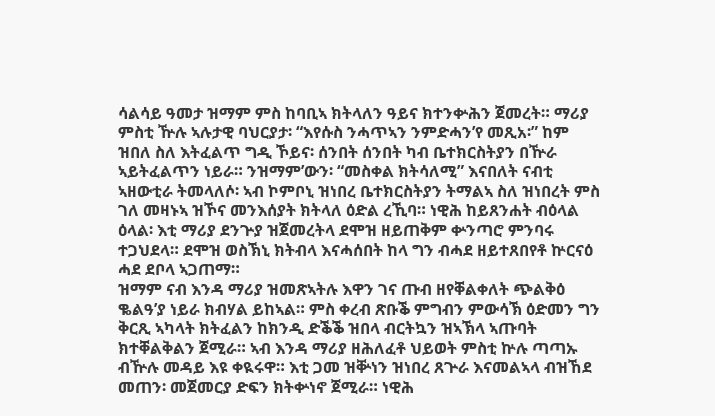ሳልሳይ ዓመታ ዝማም ምስ ከባቢኣ ክትላለን ዓይና ክተንቍሕን ጀመረት። ማሪያ ምስቲ ዅሉ ኣሉታዊ ባህርያታ፡ “እየሱስ ንሓጥኣን ንምድሓን’የ መጺአ፡” ከም ዝበለ ስለ እትፈልጥ ግዲ ኾይና፡ ሰንበት ሰንበት ካብ ቤተክርስትያን በዅራ ኣይትፈልጥን ነይራ። ንዝማም’ውን፡ “መስቀል ክትሳለሚ” እናበለት ናብቲ ኣዘውቲራ ትመላለሶ፡ ኣብ ኮምቦኒ ዝነበረ ቤተክርስትያን ትማልኣ ስለ ዝነበረት ምስ ገለ መዛኑኣ ዝኾና መንእሰያት ክትላለ ዕድል ረኺባ። ነዊሕ ከይጸንሐት ብዕላል ዕላል፡ እቲ ማሪያ ደንጕያ ዝጀመረትላ ደሞዝ ዘይጠቅም ቍንጣሮ ምንባሩ ተጋህደላ። ደሞዝ ወስኽኒ ክትብላ እናሓሰበት ከላ ግን ብሓደ ዘይተጸበየቶ ኵርናዕ ሓደ ደቦላ ኣጋጠማ።
ዝማም ናብ እንዳ ማሪያ ዝመጽኣትሉ እዋን ገና ጡብ ዘየቐልቀለት ጭልቅዕ ቈልዓ’ያ ነይራ ክብሃል ይከኣል። ምስ ቀረብ ጽቡቕ ምግብን ምውሳኽ ዕድመን ግን ቅርጺ ኣካላት ክትፈልን ከክንዲ ድቕቕ ዝበላ ብርትኳን ዝኣኽላ ኣጡባት ክተቐልቅልን ጀሚራ። ኣብ እንዳ ማሪያ ዘሕለፈቶ ህይወት ምስቲ ኵሉ ጣጣኡ ብዅሉ መዳይ እዩ ቀዪሩዋ። እቲ ጋመ ዝቝነን ዝነበረ ጸጕራ እናመልኣላ ብዝኸደ መጠን፡ መጀመርያ ድፍን ክትቍነኖ ጀሚራ። ነዊሕ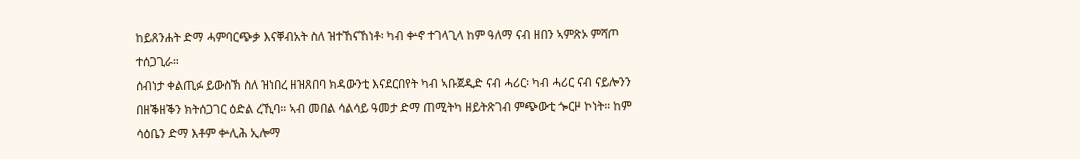ከይጸንሐት ድማ ሓምባርጭቃ እናቐብአት ስለ ዝተኸናኸነቶ፡ ካብ ቍኖ ተገላጊላ ከም ዓለማ ናብ ዘበን ኣምጽኦ ምሻጦ ተሰጋጊራ።
ሰብነታ ቀልጢፉ ይውስኽ ስለ ዝነበረ ዘዝጸበባ ክዳውንቲ እናደርበየት ካብ ኣቡጀዲድ ናብ ሓሪር፡ ካብ ሓሪር ናብ ናይሎንን በዘቕዘቕን ክትሰጋገር ዕድል ረኺባ። ኣብ መበል ሳልሳይ ዓመታ ድማ ጠሚትካ ዘይትጽገብ ምጭውቲ ጐርዞ ኮነት። ከም ሳዕቤን ድማ እቶም ቍሊሕ ኢሎማ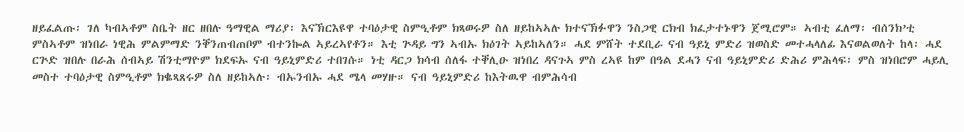ዘይፈልጡ፡ ገለ ካብኣቶም ስቤት ዘር ዘበሉ ዓማዊል ማሪያ፡ እናኽርእዩዋ ተባዕታዊ ስምዒቶም ክጻወሩዎ ስለ ዘይከኣኣሉ ክተናኽፉዋን ንስጋዊ ርክብ ክፈታተኑዋን ጀሚሮም። ኣብቲ ፈለማ፡ ብሰንክ’ቲ ምስኣቶም ዝነበራ ነዊሕ ምልምማድ ንቐንጠብጠቦም ብተንኰል ኣይረኣየቶን። እቲ ጕዳይ ግን ኣብኡ ክዕገት ኣይከኣለን። ሓደ ምሸት ተደቢራ ናብ ዓይኒ ምድሪ ዝወስድ መተሓላለፊ እናወልወለት ከላ፡ ሓደ ርጕድ ዝበሉ በራሕ ሰብኣይ ሽንቲማዮም ክደፍኡ ናብ ዓይኒምድሪ ተበገሱ። ነቲ ዳርጋ ክሳብ ሰለፋ ተቐሊዑ ዝነበረ ዳናጉኣ ምስ ረኣዩ ከም በዓል ደሓን ናብ ዓይኒምድሪ ድሕሪ ምሕላፍ፡ ምስ ዝነበሮም ሓይሊ መስተ ተባዕታዊ ስምዒቶም ክቈጻጸሩዎ ስለ ዘይከኣሉ፡ ብኡንብኡ ሓደ ሜላ መሃዙ። ናብ ዓይኒምድሪ ከእትዉዋ ብምሕሳብ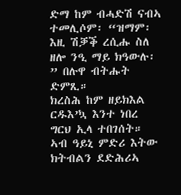ድማ ከም ብሓድሽ ናብኣ ተመሊሶም፡ “ዝማም፡ እዚ ሽቓቕ ረሲሑ ስለ ዘሎ ንዒ ማይ ክዓውሉ፡” በሉዋ ብትሑት ድምጺ።
ክረስሕ ከም ዘይክእል ርዱእ’ኳ እንተ ነበረ ግርህ ኢላ ተበገሰት። ኣብ ዓይኒ ምድሪ እትው ክትብልን ደድሕሪኣ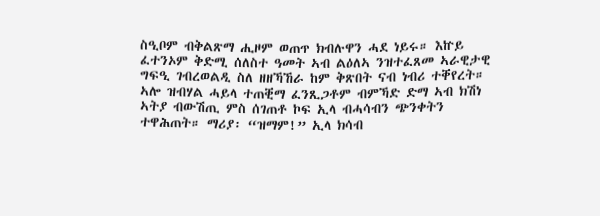ስዒቦም ብቅልጽማ ሒዞም ወጠጥ ክብሉዋን ሓደ ነይሩ። እኵይ ፈተንኦም ቅድሚ ሰለስተ ዓመት ኣብ ልዕለኣ ንዝተፈጸመ ኣራዊታዊ ግፍዒ ገብረወልዲ ስለ ዘዘኻኸራ ከም ቅጽበት ናብ ነብሪ ተቐየረት። ኣሎ ዝብሃል ሓይላ ተጠቒማ ፈንጺጋቶም ብምኻድ ድማ ኣብ ክሽነ ኣትያ ብውሽጢ ምስ ሰገጠቶ ኮፍ ኢላ ብሓሳብን ጭንቀትን ተዋሕጠት። ማሪያ፡ “ዝማም!” ኢላ ክሳብ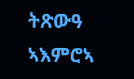ትጽውዓ ኣእምሮኣ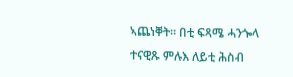ኣጨነቐት። በቲ ፍጻሜ ሓንጐላ ተናዊጹ ምሉእ ለይቲ ሕስብ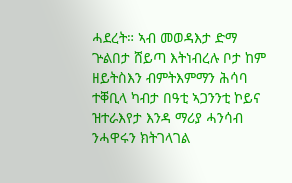ሓደረት። ኣብ መወዳእታ ድማ ጕልበታ ሸይጣ እትነብረሉ ቦታ ከም ዘይትስእን ብምትእምማን ሕሳባ ተቐቢላ ካብታ በዓቲ ኣጋንንቲ ኮይና ዝተራእየታ እንዳ ማሪያ ሓንሳብ ንሓዋሩን ክትገላገል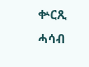ቍርጺ ሓሳብ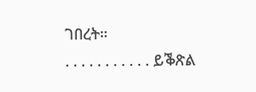ገበረት።
. . . . . . . . . . . ይቕጽል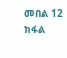መበል 12 ክፋል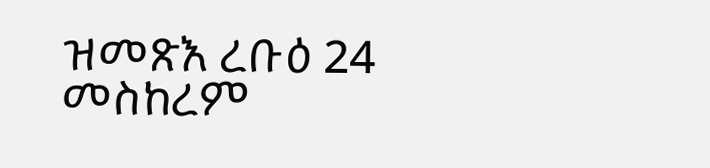ዝመጽእ ረቡዕ 24 መስከረም